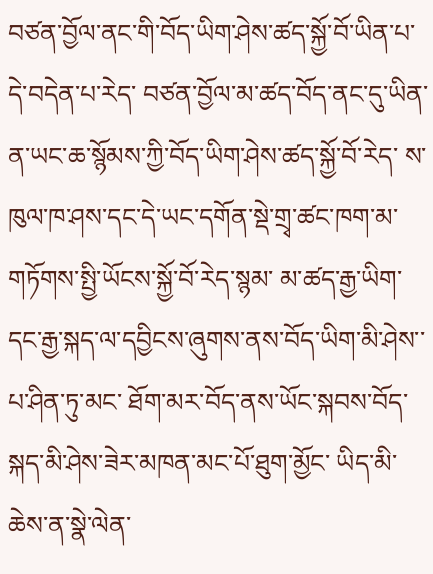བཙན་བྱོལ་ནང་གི་བོད་ཡིག་ཤེས་ཚད་སྐྱོ་བོ་ཡིན་པ་དེ་བདེན་པ་རེད་ བཙན་བྱོལ་མ་ཚད་བོད་ནང་དུ་ཡིན་ན་ཡང་ཆ་སྙོམས་ཀྱི་བོད་ཡིག་ཤེས་ཚད་སྐྱོ་བོ་རེད་ ས་ཁུལ་ཁ་ཤས་དང་དེ་ཡང་དགོན་སྡེ་གྲྭ་ཚང་ཁག་མ་གཏོགས་སྤྱི་ཡོངས་སྐྱོ་བོ་རེད་སྙམ་ མ་ཚད་རྒྱ་ཡིག་དང་རྒྱ་སྐད་ལ་དབྱིངས་ཞུགས་ནས་བོད་ཡིག་མི་ཤེས་་པ་ཤིན་ཏུ་མང་ ཐོག་མར་བོད་ནས་ཡོང་སྐབས་བོད་སྐད་མི་ཤེས་ཟེར་མཁན་མང་པོ་ཐུག་མྱོང་ ཡིད་མི་ཆེས་ན་སྣེ་ལེན་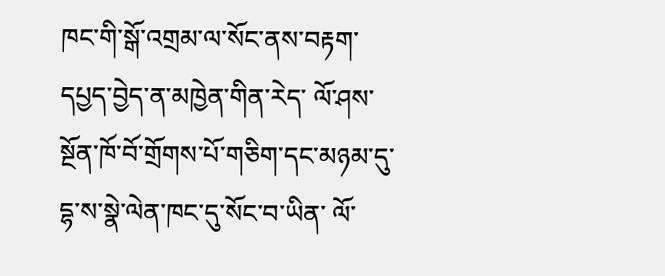ཁང་གི་སྒོ་འགྲམ་ལ་སོང་ནས་བརྟག་དཔྱད་བྱེད་ན་མཁྱེན་གིན་རེད་ ལོ་ཤས་སྔོན་ཁོ་བོ་གྲོགས་པོ་གཅིག་དང་མཉམ་དུ་དྷ་ས་སྣེ་ལེན་ཁང་དུ་སོང་བ་ཡིན་ ལོ་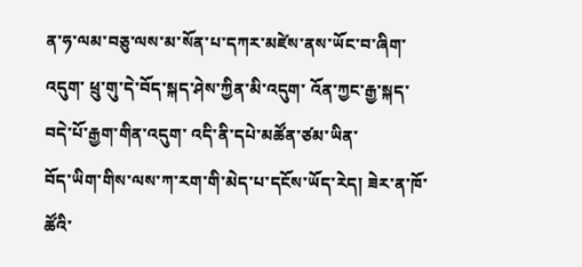ན་ཧ་ལམ་བཅུ་ལས་མ་སོན་པ་དཀར་མཛེས་ནས་ཡོང་བ་ཞིག་འདུག་ ཕྲུ་གུ་དེ་བོད་སྐད་ཤེས་ཀྱིན་མི་འདུག་ འོན་ཀྱང་རྒྱ་སྐད་བདེ་པོ་རྒྱག་གིན་འདུག་ འདི་ནི་དཔེ་མཚོན་ཙམ་ཡིན་
བོད་ཡིག་གིས་ལས་ཀ་རག་གི་མེད་པ་དངོས་ཡོད་རེད། ཟེར་ན་ཁོ་ཚོའི་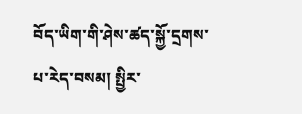བོད་ཡིག་གི་ཤེས་ཚད་སྐྱོ་དྲགས་པ་རེད་བསམ། སྤྱིར་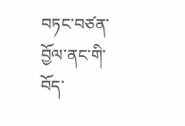བཏང་བཙན་བྱོལ་ནང་གི་བོད་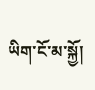ཡིག་ངོ་མ་སྐྱོ།